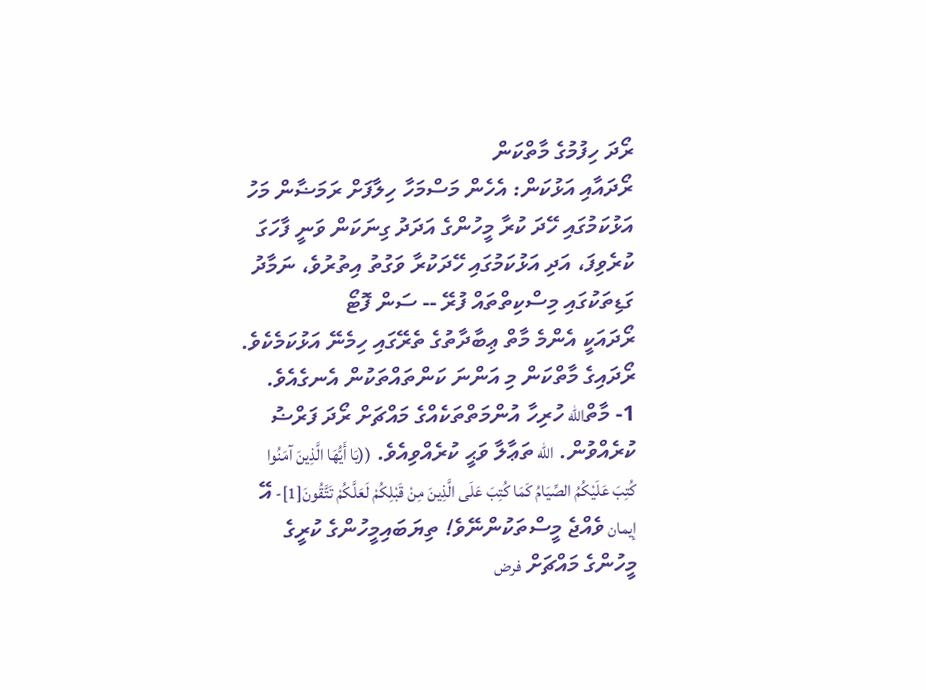ރޯދަ ހިފުމުގެ މާތްކަން
ރޯދައާއި އަޅުކަން: އެހެން މަސްމަހާ ހިލާފަށް ރަމަޟާން މަހު އަޅުކަމުގައި ހޭދަ ކުރާ މީހުންގެ އަދަދު ގިނަކަން ވަނީ ފާހަގަ ކުރެވިފަ، އަދި އަޅުކަމުގައި ހޭދަކުރާ ވަގުތު އިތުރުވެ، ނަމާދު ގަޑިތަކުގައި މިސްކިތްތައް ފުރޭ -- ސަން ފޮޓޯ
ރޯދައަކީ އެންމެ މާތް ޢިބާދާތުގެ ތެރޭގައި ހިމެނޭ އަޅުކަމެކެވެ. ރޯދައިގެ މާތްކަން މި އަންނަ ކަންތައްތަކުން އެނގެއެވެ.
1- މާތްالله ހުރިހާ އުންމަތްތަކެއްގެ މައްޗަށް ރޯދަ ފަރްޟު ކުރެއްވުން. الله ތަޢާލާ ވަޙީ ކުރެއްވިއެވެ. ((يَا أَيُّهَا الَّذِينَ آمَنُوا كُتِبَ عَلَيْكُمُ الصِّيَامُ كَمَا كُتِبَ عَلَى الَّذِينَ مِنْ قَبْلِكُمْ لَعَلَّكُمْ تَتَّقُونَ[1]- އޭ إيمان ވެއްޖެ މީސްތަކުންނޭވެ! ތިޔަބައިމީހުންގެ ކުރީގެ މީހުންގެ މައްޗަށް فرض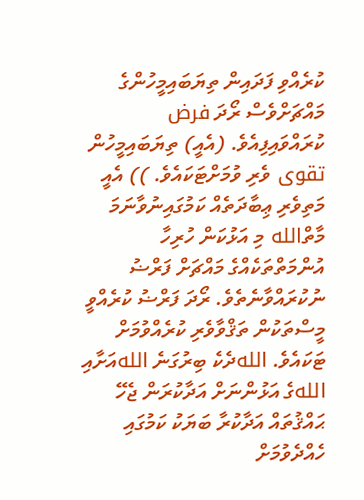ކުރެއްވި ފަދައިން ތިޔަބައިމީހުންގެ މައްޗަށްވެސް ރޯދަ فرض ކުރައްވައިފިއެވެ. (އެއީ) ތިޔަބައިމީހުން تقوى ވެރި ވުމަށްޓަކައެވެ. )) އެއީ މަތިވެރި ޢިބާދަތެއް ކަމުގައިނުވާނަމަ މާތްالله މި އަޅުކަން ހުރިހާ އުންމަތްތަކެއްގެ މައްޗަށް ފަރްޟު ނުކުރައްވާނެތެވެ. ރޯދަ ފަރްޟު ކުރެއްވީ މީސްތަކުން ތަޤްވާވެރި ކުރެއްވުމަށް ޓަކައެވެ. اللهދެކެ ބިރުގަނެ اللهއަށާއި اللهގެ އަޅުންނަށް އަދާކުރަން ޖެހޭ ޙައްޤުތައް އަދާކުރާ ބަޔަކު ކަމުގައި ހެއްދެވުމަށް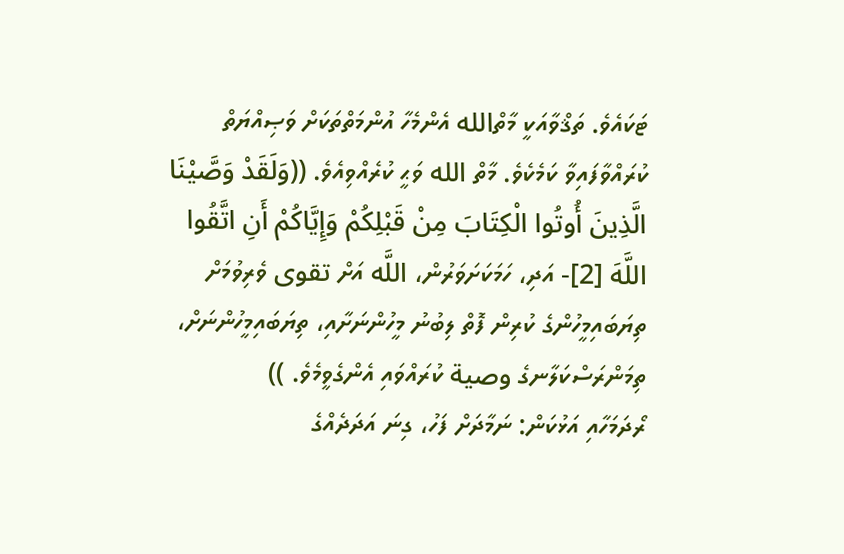ޓަކައެވެ. ތަޤްވާއަކީ މާތްالله އެންމެހާ އުންމަތްތަކަށް ވަޞިއްޔަތް ކުރައްވާފައިވާ ކަމެކެވެ. މާތް الله ވަޙީ ކުރެއްވިއެވެ. ((وَلَقَدْ وَصَّيْنَا الَّذِينَ أُوتُوا الْكِتَابَ مِنْ قَبْلِكُمْ وَإِيَّاكُمْ أَنِ اتَّقُوا اللَّهَ [2]- އަދި، ހަމަކަށަވަރުން، اللَّه އަށް تقوى ވެރިވުމަށް ތިޔަބައިމީހުންގެ ކުރިން ފޮތް ލިބުނު މީހުންނަށާއި، ތިޔަބައިމީހުންނަށް، ތިމަންރަސްކަލާނގެ وصية ކުރައްވައި އެންގެވީމެވެ. ))
ރޯދަމަހާއި އަޅުކަން: ނަމާދަށް ފަހު، ގިނަ އަދަދެއްގެ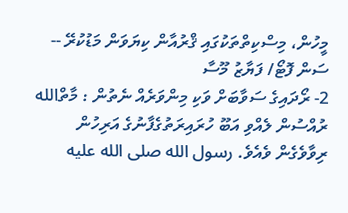މީހުން، މިސްކިތްތަކުގައި ޤްރުއާން ކިޔަވަން މަޑުކުރޭ -- ސަން ފޮޓޯ/ ފަޔާޒު މޫސާ
2- ރޯދައިގެ ސަވާބަށް ވަކި މިންވަރެއް ނެތުން : މާތްالله ރުއްސުން ލެއްވި އަބޫ ހުރައިރަތުގެފާނުގެ އަރިހުން ރިވާވެގެން ވެއެވެ. رسول الله صلى الله عليه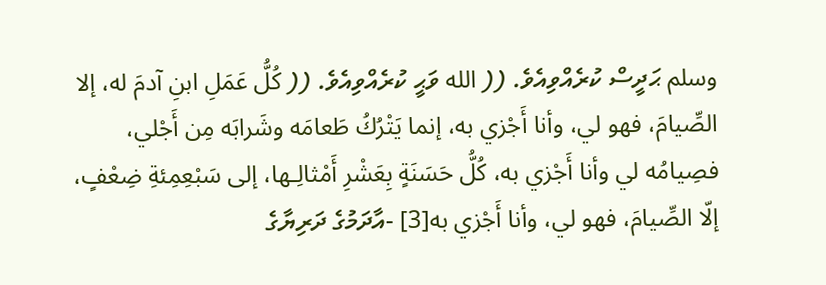وسلم ޙަދީސް ކުރެއްވިއެވެ. (( الله ވަޙީ ކުރެއްވިއެވެ. (( كُلُّ عَمَلِ ابنِ آدمَ له، إلا الصِّيامَ، فهو لي، وأنا أَجْزي به، إنما يَتْرُكُ طَعامَه وشَرابَه مِن أَجْلي، فصِيامُه لي وأنا أَجْزي به، كُلُّ حَسَنَةٍ بِعَشْرِ أَمْثالِـها، إلى سَبْعِمِئةِ ضِعْفٍ، إلّا الصِّيامَ، فهو لي، وأنا أَجْزي به[3] -އާދަމުގެ ދަރިޔާގެ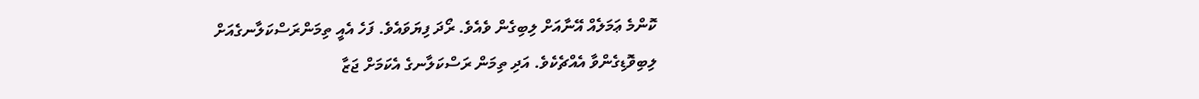ކޮންމެ ޢަމަލެއް އޭނާއަށް ލިބިގެން ވެއެވެ. ރޯދަ ފިޔަވައެވެ. ފަހެ އެއީ ތިމަންރަސްކަލާނގެއަށް ލިބިވޮޑިގެންވާ އެއްޗެކެވެ. އަދި ތިމަން ރަސްކަލާނގެ އެކަމަށް ޖަޒާ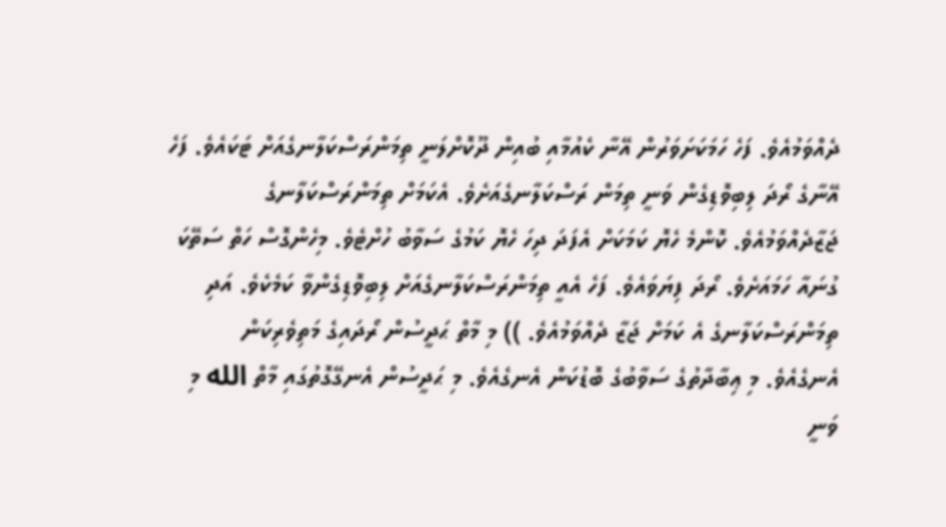ދެއްވަމުއެވެ. ފަހެ ހަމަކަށަވަރުން އޭނާ ކެއުމާއި ބުއިން ދޫކޮށްލަނީ ތިމަންރަސްކަލާނގެއަށް ޓަކައެވެ. ފަހެ އޭނާގެ ރޯދަ ލިބިވޮޑިގެން ވަނީ ތިމަން ރަސްކަލާނގެއަށެވެ. އެކަމަށް ތިމަންރަސްކަލާނގެ ޖަޒާދެއްވަމުއެވެ. ކޮންމެ ހެޔޮ ކަމަކަށް އެފަދަ ދިހަ ހެޔޮ ކަމުގެ ސަވާބު ހުށްޓެވެ. މިހެންގޮސް ހަތް ސަތޭކަ ގުނައާ ހަމައަށެވެ. ރޯދަ ފިޔަވައެވެ. ފަހެ އެއީ ތިމަންރަސްކަލާނގެއަށް ލިބިވޮޑިގެންވާ ކަމެކެވެ. އަދި ތިމަންރަސްކަލާނގެ އެ ކަމަށް ޖަޒާ ދެއްވަމުއެވެ. )) މި މާތް ޙަދީސުން ރޯދައިގެ މަތިވެރިކަން އެނގެއެވެ. މި ޢިބާދާތުގެ ސަވާބުގެ ބޮޑުކަން އެނގެއެވެ. މި ޙަދީސުން އެނގޭގޮތުގައި މާތް الله މި ވަނީ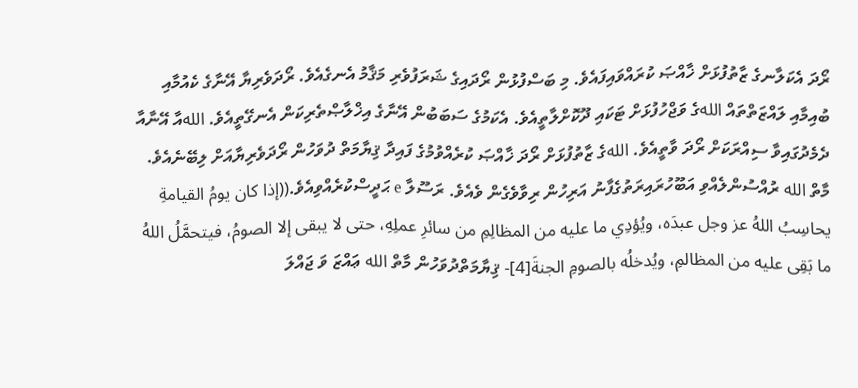ރޯދަ އެކަލާނގެ ޒާތުފުޅަށް ޚާއްޞަ ކުރައްވައިފައެވެ. މި ބަސްފުޅުން ރޯދައިގެ ޝަރަފުވެރި މަޤާމު އެނގެއެވެ. ރޯދަވެރިޔާ އޭނާގެ ކެއުމާއި ބުއިމާއި ލައްޒަތްތައް اللهގެ ވަޖްހުފުޅަށް ޓަކައި ދޫކޮށްލާތީއެވެ. އެކަމުގެ ސަބަބުން އޭނާގެ އިޚްލާޞްތެރިކަން އެނގޭތީއެވެ. اللهއާ އޭނާއާ ދެމެދުގައިވާ ސިއްރަކަށް ރޯދަ ވާތީއެވެ. اللهގެ ޒާތުފުޅަށް ރޯދަ ޚާއްޞަ ކުރެއްވުމުގެ ފައިދާ ޤިޔާމަތް ދުވަހުން ރޯދަވެރިޔާއަށް ލިބޭނެއެވެ. މާތް الله ރުއްސުންލެއްވި އަބޫހުރައިރަތުގެފާނު އަރިހުން ރިވާވެގެން ވެއެވެ. ރަސޫލާ e ޙަދީސްކުރެއްވިއެވެ.((إذا كان يومُ القيامةِ يحاسِبُ اللهُ عز وجل عبدَه، ويُؤدِي ما عليه من المظالِمِ من سائرِ عملِهِ، حتى لا يبقى إلا الصومُ، فيتحمَّلُ اللهُ ما بَقِى عليه من المظالمِ، ويُدخلُه بالصومِ الجنةَ[4]- ޤިޔާމަތްދުވަހުން މާތް الله ޢައްޒަ ވަ ޖައްލަ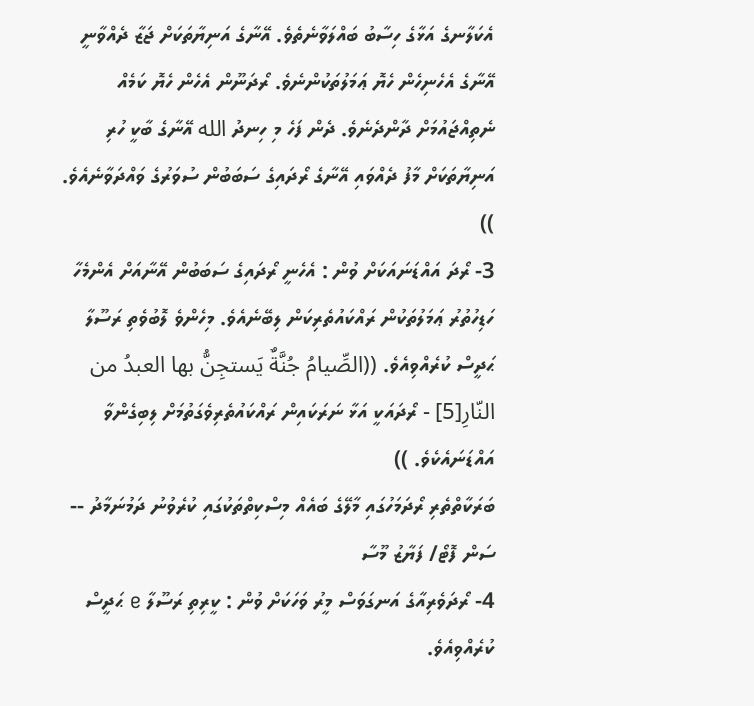އެކަލާނގެ އަޅާގެ ހިސާބު ބައްލަވާނެތެވެ. އޭނާގެ އަނިޔާތަކަށް ޖަޒާ ދެއްވާނީ އޭނާގެ އެހެނިހެން ހެޔޮ ޢަމަލުތަކުންނެވެ. ރޯދަނޫން އެހެން ހެޔޮ ކަމެއް ނެތިއްޖައުމަށް ދާންދެނެވެ. ދެން ފަހެ މި ހިނދު الله އޭނާގެ ބާކީ ހުރި އަނިޔާތަކަށް މާފު ދެއްވައި އޭނާގެ ރޯދައިގެ ސަބަބުން ސުވަރުގެ ވައްދަވާނެއެވެ. ))
3- ރޯދަ އައްޑަނައަކަށް ވުން : އެހެނީ ރޯދައިގެ ސަބަބުން އޭނާއަށް އެންމެހާ ހަޑިހުތުރު ޢަމަލުތަކުން ރައްކައުތެރިކަން ލިބޭނެއެވެ. މިހެންވެ ލޮބުވެތި ރަސޫލާ ޙަދީސް ކުރެއްވިއެވެ. ((الصِّيامُ جُنَّةٌ يَستجِنُّ بها العبدُ من النّارِ[5] - ރޯދައަކީ އަޅާ ނަރަކައިން ރައްކައުތެރިވެގަތުމަށް ލިބިގެންވާ އައްޑަނައެކެވެ. ))
ބަރަކާތްތެރި ރޯދަމަހުގައި މާލޭގެ ބައެއް މިސްކިތްތަކުގައި ކުރެވުނު ދަމުނަމާދު -- ސަން ފޮޓޯ/ ފަޔާޒު މޫސާ
4- ރޯދަވެރިއާގެ އަނގަވަސް މީރު ވަހަކަށް ވުން : ކީރިތި ރަސޫލާ e ޙަދީސް ކުރެއްވިއެވެ.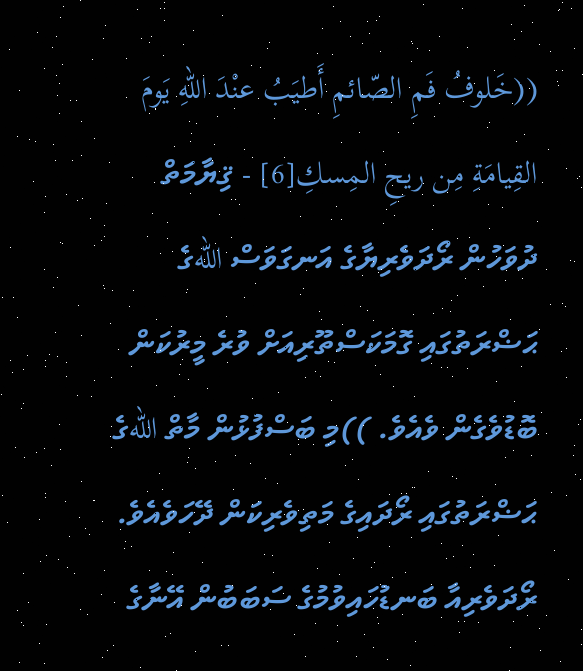((خَلوفُ فَمِ الصّائمِ أَطيَبُ عنْدَ اللهِ يَومَ القِيامَةِ مِن ريحِ المِسكِ[6] - ޤިޔާމަތް ދުވަހުން ރޯދަވެރިޔާގެ އަނގަވަސް اللهގެ ޙަޟްރަތުގައި ގޮމަކަސްތޫރިއަށް ވުރެ މީރުކަން ބޮޑުވެގެން ވެއެވެ. ))މި ބަސްފުޅުން މާތް اللهގެ ޙަޟްރަތުގައި ރޯދައިގެ މަތިވެރިކަން ދޭހަވެއެވެ. ރޯދަވެރިއާ ބަނޑުހައިވުމުގެ ސަބަބުން އޭނާގެ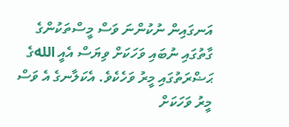އަނގައިން ނުކުންނަ ވަސް މީސްތަކުންގެ ގާތުގައި ނުބައި ވަހަކަށް ވިޔަސް އެއީ اللهގެ ޙަޟްރަތުގައި މީރު ވަހެކެވެ. އެކަލާނގެ އެ ވަސް މީރު ވަހަކަށް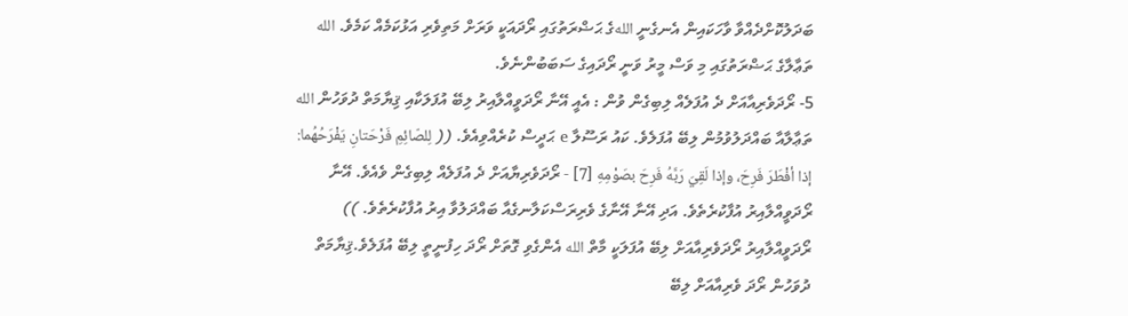ބަދަލުކޮށްދެއްވާ ވާހަކައިން އެނގެނީ اللهގެ ޙަޟްރަތުގައި ރޯދައަކީ ވަރަށް މަތިވެރި އަޅުކަމެއް ކަމެވެ. الله ތަޢާލާގެ ޙަޟްރަތުގައި މި ވަސް މީރު ވަނީ ރޯދައިގެ ސަބަބުންނެވެ.
5- ރޯދަވެރިއާއަށް ދެ އުފަލެއް ލިބިގެން ވުން : އެއީ އޭނާ ރޯދަވީއްލާއިރު ލިބޭ އުފަލަކާއި ޤިޔާމަތް ދުވަހުން الله ތަޢާލާއާ ބައްދަލުވުމުން ލިބޭ އުފަލެވެ. ކައު ރަސޫލާ e ޙަދީސް ކުރެއްވިއެވެ. (( لِلصّائِمِ فَرْحَتانِ يَفْرَحُهُما: إذا أفْطَرَ فَرِحَ، وإذا لَقِيَ رَبَّهُ فَرِحَ بصَوْمِهِ [7] - ރޯދަވެރިޔާއަށް ދެ އުފަލެއް ލިބިގެން ވެއެވެ. އޭނާ ރޯދަވީއްލާއިރު އުފާކުރެތެވެ. އަދި އޭނާ އޭނާގެ ވެރިރަސްކަލާނގެއާ ބައްދަލުވާ އިރު އުފާކުރެތެވެ. )) ރޯދަވީއްލާއިރު ރޯދަވެރިއާއަށް ލިބޭ އުފަލަކީ މާތް الله އެންގެވި ގޮތަށް ރޯދަ ހިފުނީތީ ލިބޭ އުފަލެވެ.ޤިޔާމަތް ދުވަހުން ރޯދަ ވެރިއާއަށް ލިބޭ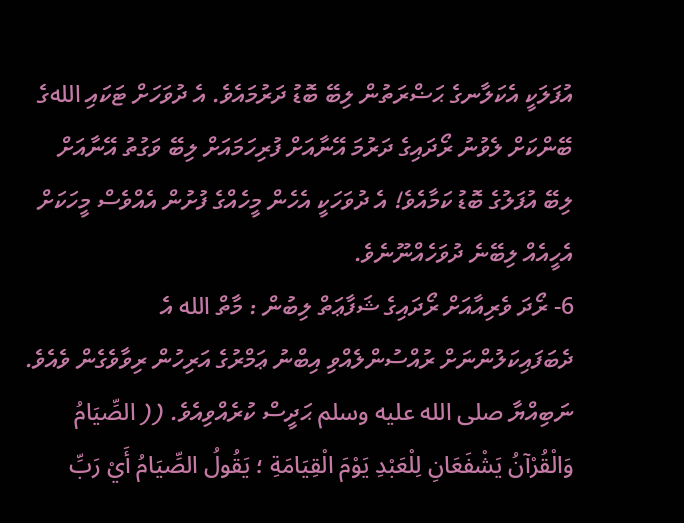އުފަލަކީ އެކަލާނގެ ޙަޟްރަތުން ލިބޭ ބޮޑު ދަރުމައެވެ. އެ ދުވަހަށް ޓަކައި اللهގެ ބޭންކަށް ލެވުނު ރޯދައިގެ ދަރުމަ އޭނާއަށް ފުރިހަމައަށް ލިބޭ ވަގުތު އޭނާއަށް ލިބޭ އުފަލުގެ ބޮޑު ކަމާއެވެ! އެ ދުވަހަކީ އެހެން މީހެއްގެ ފުށުން އެއްވެސް މީހަކަށް އެހީއެއް ލިބޭނެ ދުވަހެއްނޫނެވެ.
6- ރޯދަ ވެރިއާއަށް ރޯދައިގެ ޝަފާޢަތް ލިބުން : މާތް الله އެ ދެބަފައިކަލުންނަށް ރުއްސުންލެއްވި އިބްނު ޢަމްރުގެ އަރިހުން ރިވާވެގެން ވެއެވެ. ނަބިއްޔާ صلى الله عليه وسلم ޙަދީސް ކުރެއްވިއެވެ. (( الصِّيَامُ وَالْقُرْآنُ يَشْفَعَانِ لِلْعَبْدِ يَوْمَ الْقِيَامَةِ ؛ يَقُولُ الصِّيَامُ أَيْ رَبِّ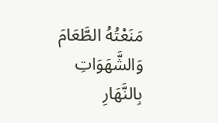مَنَعْتُهُ الطَّعَامَ وَالشَّهَوَاتِ بِالنَّهَارِ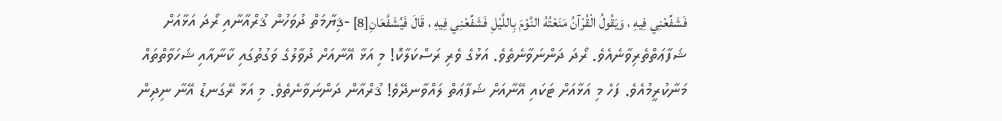فَشَفِّعْنِي فِيهِ ، وَيَقُولُ الْقُرْآنُ مَنَعْتُهُ النَّوْمَ بِاللَّيْلِ فَشَفِّعْنِي فِيهِ ، قَالَ فَيُشَفَّعَانِ[8] -ޤިޔާމަތް ދުވަހުން ޤުރްއާނާއި ރޯދަ އަޅާއަށް ޝަފާޢަތްތެރިވާނެއެވެ. ރޯދަ ދަންނަވާނެތެވެ. އަޅުގެ ވެރި ރަސްކަލާކޮ! މި އަޅާ އޭނާއަށް ދުވާލުގެ ވަގުތުގައި ކާނާއާއި ޝަހަވާތްތައް މަނާކުރީމުއެވެ. ފަހެ މި އަޅާއަށް ޓަކައި އޭނާއަށް ޝަފާޢަތް ލައްވާނދޭވެ! ޤުރްއާން ދަންނަވާނެތެވެ. މި އަޅާ ރޭގަނޑު އޭނާ ނިދިން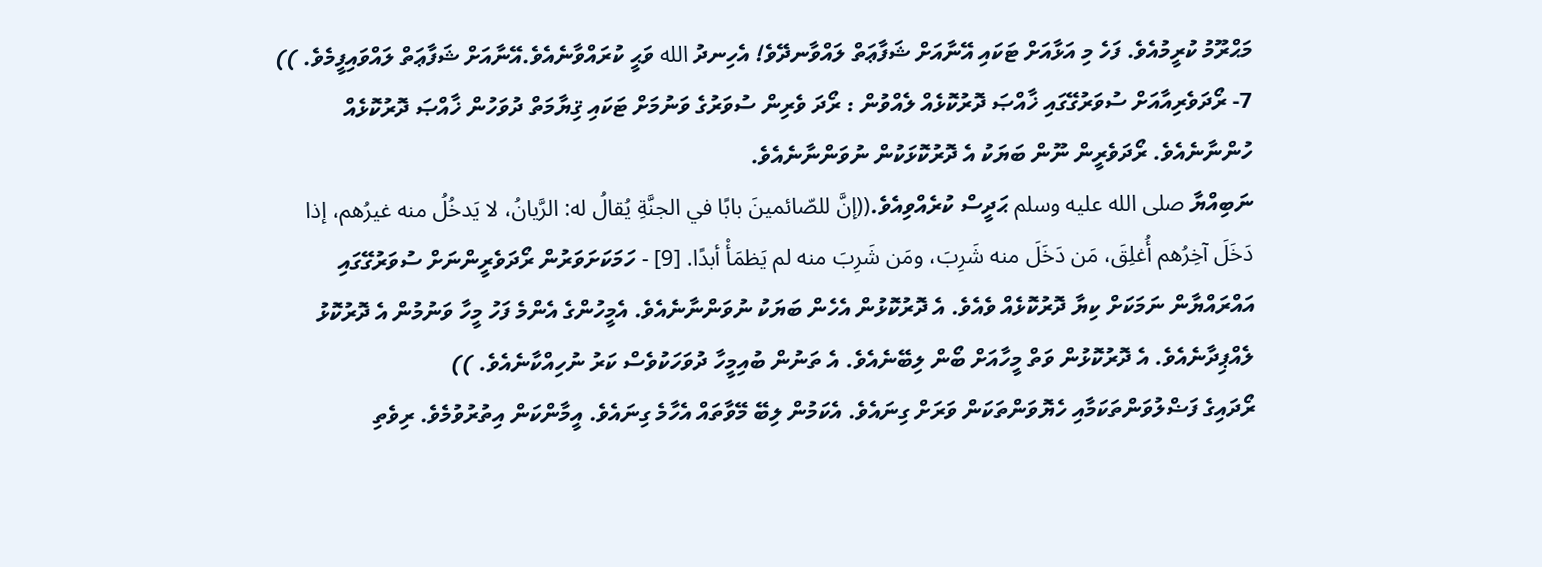މަޙްރޫމު ކުރީމުއެވެ. ފަހެ މި އަޅާއަށް ޓަކައި އޭނާއަށް ޝަފާޢަތް ލައްވާނދޭވެ! އެހިނދު الله ވަޙީ ކުރައްވާނެއެވެ.އޭނާއަށް ޝަފާޢަތް ލައްވައިފީމެވެ. ))
7- ރޯދަވެރިއާއަށް ސުވަރުގޭގައި ޚާއްޞަ ދޮރުކޮޅެއް ލެއްވުން : ރޯދަ ވެރިން ސުވަރުގެ ވަނުމަށް ޓަކައި ޤިޔާމަތް ދުވަހުން ޚާއްޞަ ދޮރުކޮޅެއް ހުންނާނެއެވެ. ރޯދަވެރީން ނޫން ބަޔަކު އެ ދޮރުކޮޅަކުން ނުވަންނާނެއެވެ.
ނަބިއްޔާ صلى الله عليه وسلم ޙަދީސް ކުރެއްވިއެވެ.((إنَّ للصّائمينَ بابًا في الجنَّةِ يُقالُ له: الرَّيانُ، لا يَدخُلُ منه غيرُهم، إذا دَخَلَ آخِرُهم أُغلِقَ، مَن دَخَلَ منه شَرِبَ، ومَن شَرِبَ منه لم يَظمَأْ أبدًا. [9] - ހަމަކަށަވަރުން ރޯދަވެރީންނަށް ސުވަރުގޭގައި އައްރައްޔާން ނަމަކަށް ކިޔާ ދޮރުކޮޅެއް ވެއެވެ. އެ ދޮރުކޮޅުން އެހެން ބަޔަކު ނުވަންނާނެއެވެ. އެމީހުންގެ އެންމެ ފަހު މީހާ ވަނުމުން އެ ދޮރުކޮޅު ލެއްޕިދާނެއެވެ. އެ ދޮރުކޮޅުން ވަތް މީހާއަށް ބޯން ލިބޭނެއެވެ. އެ ތަނުން ބުއިމީހާ ދުވަހަކުވެސް ކަރު ނުހިއްކާނެއެވެ. ))
ރޯދައިގެ ފަޟްލުވަންތަކަމާއި ހެޔޮވަންތަކަން ވަރަށް ގިނައެވެ. އެކަމުން ލިބޭ މޭވާތައް އެހާމެ ގިނައެވެ. އީމާންކަން އިތުރުވުމެވެ. ރިވެތި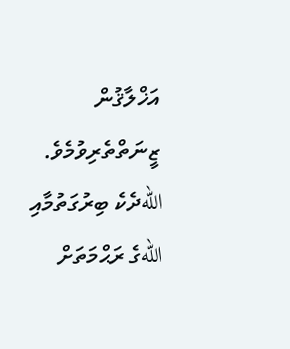އަޚްލާޤުން ޒީނަތްތެރިވުމެވެ. اللهދެކެ ބިރުގަތުމާއި اللهގެ ރަޙްމަތަށް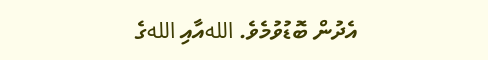އެދުން ބޮޑުވުމެވެ. اللهއާއި اللهގެ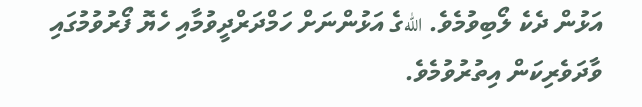އަޅުން ދެކެ ލޯބިވުމެވެ. اللهގެ އަޅުންނަށް ހަމްދަރްދީވުމާއި ހެޔޮ ފޯރުވުމުގައި ވާދަވެރިކަން އިތުރުވުމެވެ.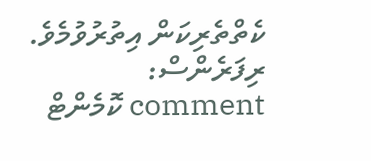ކެތްތެރިކަން އިތުރުވުމެވެ.
ރިފަރެންސް:
comment ކޮމެންޓް